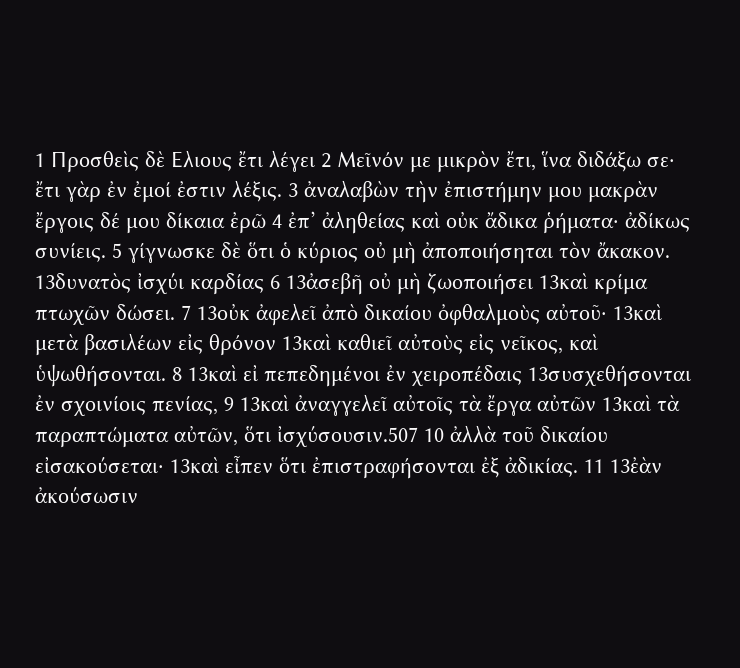1 Προσθεὶς δὲ Ελιους ἔτι λέγει 2 Μεῖνόν με μικρὸν ἔτι, ἵνα διδάξω σε· ἔτι γὰρ ἐν ἐμοί ἐστιν λέξις. 3 ἀναλαβὼν τὴν ἐπιστήμην μου μακρὰν ἔργοις δέ μου δίκαια ἐρῶ 4 ἐπ’ ἀληθείας καὶ οὐκ ἄδικα ῥήματα· ἀδίκως συνίεις. 5 γίγνωσκε δὲ ὅτι ὁ κύριος οὐ μὴ ἀποποιήσηται τὸν ἄκακον. 13δυνατὸς ἰσχύι καρδίας 6 13ἀσεβῆ οὐ μὴ ζωοποιήσει 13καὶ κρίμα πτωχῶν δώσει. 7 13οὐκ ἀφελεῖ ἀπὸ δικαίου ὀφθαλμοὺς αὐτοῦ· 13καὶ μετὰ βασιλέων εἰς θρόνον 13καὶ καθιεῖ αὐτοὺς εἰς νεῖκος, καὶ ὑψωθήσονται. 8 13καὶ εἰ πεπεδημένοι ἐν χειροπέδαις 13συσχεθήσονται ἐν σχοινίοις πενίας, 9 13καὶ ἀναγγελεῖ αὐτοῖς τὰ ἔργα αὐτῶν 13καὶ τὰ παραπτώματα αὐτῶν, ὅτι ἰσχύσουσιν.507 10 ἀλλὰ τοῦ δικαίου εἰσακούσεται· 13καὶ εἶπεν ὅτι ἐπιστραφήσονται ἐξ ἀδικίας. 11 13ἐὰν ἀκούσωσιν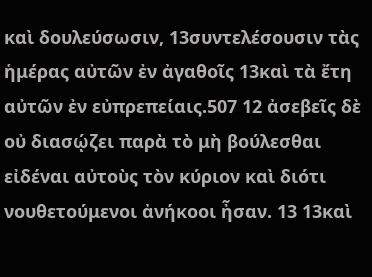καὶ δουλεύσωσιν, 13συντελέσουσιν τὰς ἡμέρας αὐτῶν ἐν ἀγαθοῖς 13καὶ τὰ ἔτη αὐτῶν ἐν εὐπρεπείαις.507 12 ἀσεβεῖς δὲ οὐ διασῴζει παρὰ τὸ μὴ βούλεσθαι εἰδέναι αὐτοὺς τὸν κύριον καὶ διότι νουθετούμενοι ἀνήκοοι ἦσαν. 13 13καὶ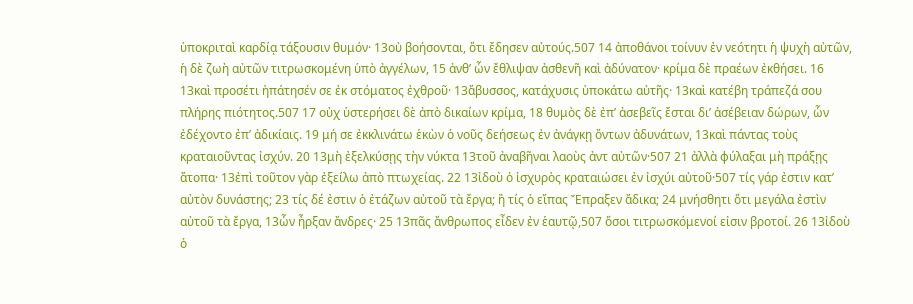ὑποκριταὶ καρδίᾳ τάξουσιν θυμόν· 13οὐ βοήσονται, ὅτι ἔδησεν αὐτούς.507 14 ἀποθάνοι τοίνυν ἐν νεότητι ἡ ψυχὴ αὐτῶν, ἡ δὲ ζωὴ αὐτῶν τιτρωσκομένη ὑπὸ ἀγγέλων, 15 ἀνθ’ ὧν ἔθλιψαν ἀσθενῆ καὶ ἀδύνατον· κρίμα δὲ πραέων ἐκθήσει. 16 13καὶ προσέτι ἠπάτησέν σε ἐκ στόματος ἐχθροῦ· 13ἄβυσσος, κατάχυσις ὑποκάτω αὐτῆς· 13καὶ κατέβη τράπεζά σου πλήρης πιότητος.507 17 οὐχ ὑστερήσει δὲ ἀπὸ δικαίων κρίμα, 18 θυμὸς δὲ ἐπ’ ἀσεβεῖς ἔσται δι’ ἀσέβειαν δώρων, ὧν ἐδέχοντο ἐπ’ ἀδικίαις. 19 μή σε ἐκκλινάτω ἑκὼν ὁ νοῦς δεήσεως ἐν ἀνάγκῃ ὄντων ἀδυνάτων, 13καὶ πάντας τοὺς κραταιοῦντας ἰσχύν. 20 13μὴ ἐξελκύσῃς τὴν νύκτα 13τοῦ ἀναβῆναι λαοὺς ἀντ αὐτῶν·507 21 ἀλλὰ φύλαξαι μὴ πράξῃς ἄτοπα· 13ἐπὶ τοῦτον γὰρ ἐξείλω ἀπὸ πτωχείας. 22 13ἰδοὺ ὁ ἰσχυρὸς κραταιώσει ἐν ἰσχύι αὐτοῦ·507 τίς γάρ ἐστιν κατ’ αὐτὸν δυνάστης; 23 τίς δέ ἐστιν ὁ ἐτάζων αὐτοῦ τὰ ἔργα; ἢ τίς ὁ εἴπας Ἔπραξεν ἄδικα; 24 μνήσθητι ὅτι μεγάλα ἐστὶν αὐτοῦ τὰ ἔργα, 13ὧν ἦρξαν ἄνδρες· 25 13πᾶς ἄνθρωπος εἶδεν ἐν ἑαυτῷ,507 ὅσοι τιτρωσκόμενοί εἰσιν βροτοί. 26 13ἰδοὺ ὁ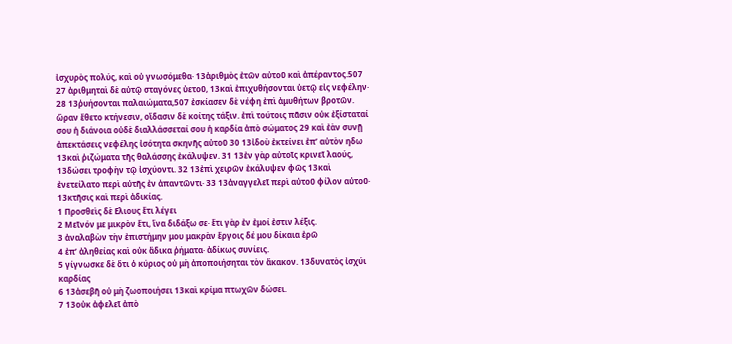ἰσχυρὸς πολύς, καὶ οὐ γνωσόμεθα· 13ἀριθμὸς ἐτῶν αὐτοῦ καὶ ἀπέραντος.507 27 ἀριθμηταὶ δὲ αὐτῷ σταγόνες ὑετοῦ, 13καὶ ἐπιχυθήσονται ὑετῷ εἰς νεφέλην· 28 13ῥυήσονται παλαιώματα,507 ἐσκίασεν δὲ νέφη ἐπὶ ἀμυθήτων βροτῶν. ὥραν ἔθετο κτήνεσιν, οἴδασιν δὲ κοίτης τάξιν. ἐπὶ τούτοις πᾶσιν οὐκ ἐξίσταταί σου ἡ διάνοια οὐδὲ διαλλάσσεταί σου ἡ καρδία ἀπὸ σώματος 29 καὶ ἐὰν συνῇ ἀπεκτάσεις νεφέλης ἰσότητα σκηνῆς αὐτοῦ 30 13ἰδοὺ ἐκτείνει ἐπ’ αὐτὸν ηδω 13καὶ ῥιζώματα τῆς θαλάσσης ἐκάλυψεν. 31 13ἐν γὰρ αὐτοῖς κρινεῖ λαούς, 13δώσει τροφὴν τῷ ἰσχύοντι. 32 13ἐπὶ χειρῶν ἐκάλυψεν φῶς 13καὶ ἐνετείλατο περὶ αὐτῆς ἐν ἀπαντῶντι· 33 13ἀναγγελεῖ περὶ αὐτοῦ φίλον αὐτοῦ· 13κτῆσις καὶ περὶ ἀδικίας.
1 Προσθεὶς δὲ Ελιους ἔτι λέγει
2 Μεῖνόν με μικρὸν ἔτι, ἵνα διδάξω σε· ἔτι γὰρ ἐν ἐμοί ἐστιν λέξις.
3 ἀναλαβὼν τὴν ἐπιστήμην μου μακρὰν ἔργοις δέ μου δίκαια ἐρῶ
4 ἐπ’ ἀληθείας καὶ οὐκ ἄδικα ῥήματα· ἀδίκως συνίεις.
5 γίγνωσκε δὲ ὅτι ὁ κύριος οὐ μὴ ἀποποιήσηται τὸν ἄκακον. 13δυνατὸς ἰσχύι καρδίας
6 13ἀσεβῆ οὐ μὴ ζωοποιήσει 13καὶ κρίμα πτωχῶν δώσει.
7 13οὐκ ἀφελεῖ ἀπὸ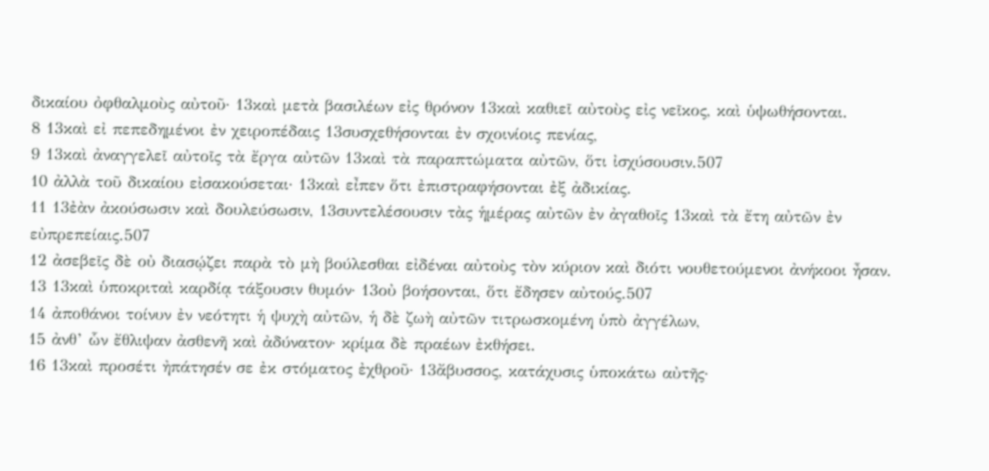δικαίου ὀφθαλμοὺς αὐτοῦ· 13καὶ μετὰ βασιλέων εἰς θρόνον 13καὶ καθιεῖ αὐτοὺς εἰς νεῖκος, καὶ ὑψωθήσονται.
8 13καὶ εἰ πεπεδημένοι ἐν χειροπέδαις 13συσχεθήσονται ἐν σχοινίοις πενίας,
9 13καὶ ἀναγγελεῖ αὐτοῖς τὰ ἔργα αὐτῶν 13καὶ τὰ παραπτώματα αὐτῶν, ὅτι ἰσχύσουσιν.507
10 ἀλλὰ τοῦ δικαίου εἰσακούσεται· 13καὶ εἶπεν ὅτι ἐπιστραφήσονται ἐξ ἀδικίας.
11 13ἐὰν ἀκούσωσιν καὶ δουλεύσωσιν, 13συντελέσουσιν τὰς ἡμέρας αὐτῶν ἐν ἀγαθοῖς 13καὶ τὰ ἔτη αὐτῶν ἐν εὐπρεπείαις.507
12 ἀσεβεῖς δὲ οὐ διασῴζει παρὰ τὸ μὴ βούλεσθαι εἰδέναι αὐτοὺς τὸν κύριον καὶ διότι νουθετούμενοι ἀνήκοοι ἦσαν.
13 13καὶ ὑποκριταὶ καρδίᾳ τάξουσιν θυμόν· 13οὐ βοήσονται, ὅτι ἔδησεν αὐτούς.507
14 ἀποθάνοι τοίνυν ἐν νεότητι ἡ ψυχὴ αὐτῶν, ἡ δὲ ζωὴ αὐτῶν τιτρωσκομένη ὑπὸ ἀγγέλων,
15 ἀνθ’ ὧν ἔθλιψαν ἀσθενῆ καὶ ἀδύνατον· κρίμα δὲ πραέων ἐκθήσει.
16 13καὶ προσέτι ἠπάτησέν σε ἐκ στόματος ἐχθροῦ· 13ἄβυσσος, κατάχυσις ὑποκάτω αὐτῆς·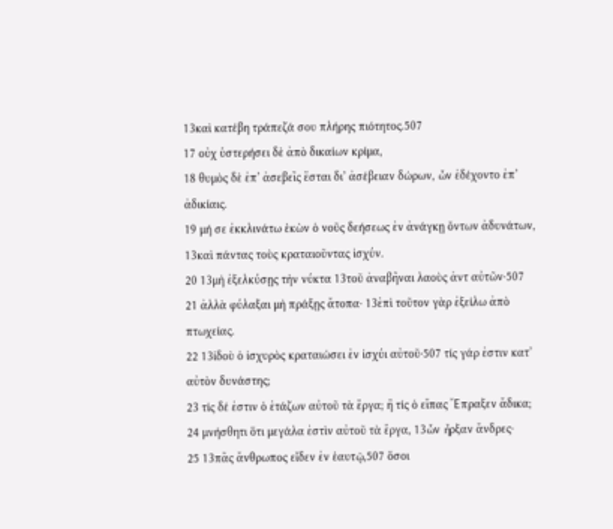13καὶ κατέβη τράπεζά σου πλήρης πιότητος.507
17 οὐχ ὑστερήσει δὲ ἀπὸ δικαίων κρίμα,
18 θυμὸς δὲ ἐπ’ ἀσεβεῖς ἔσται δι’ ἀσέβειαν δώρων, ὧν ἐδέχοντο ἐπ’ ἀδικίαις.
19 μή σε ἐκκλινάτω ἑκὼν ὁ νοῦς δεήσεως ἐν ἀνάγκῃ ὄντων ἀδυνάτων, 13καὶ πάντας τοὺς κραταιοῦντας ἰσχύν.
20 13μὴ ἐξελκύσῃς τὴν νύκτα 13τοῦ ἀναβῆναι λαοὺς ἀντ αὐτῶν·507
21 ἀλλὰ φύλαξαι μὴ πράξῃς ἄτοπα· 13ἐπὶ τοῦτον γὰρ ἐξείλω ἀπὸ πτωχείας.
22 13ἰδοὺ ὁ ἰσχυρὸς κραταιώσει ἐν ἰσχύι αὐτοῦ·507 τίς γάρ ἐστιν κατ’ αὐτὸν δυνάστης;
23 τίς δέ ἐστιν ὁ ἐτάζων αὐτοῦ τὰ ἔργα; ἢ τίς ὁ εἴπας Ἔπραξεν ἄδικα;
24 μνήσθητι ὅτι μεγάλα ἐστὶν αὐτοῦ τὰ ἔργα, 13ὧν ἦρξαν ἄνδρες·
25 13πᾶς ἄνθρωπος εἶδεν ἐν ἑαυτῷ,507 ὅσοι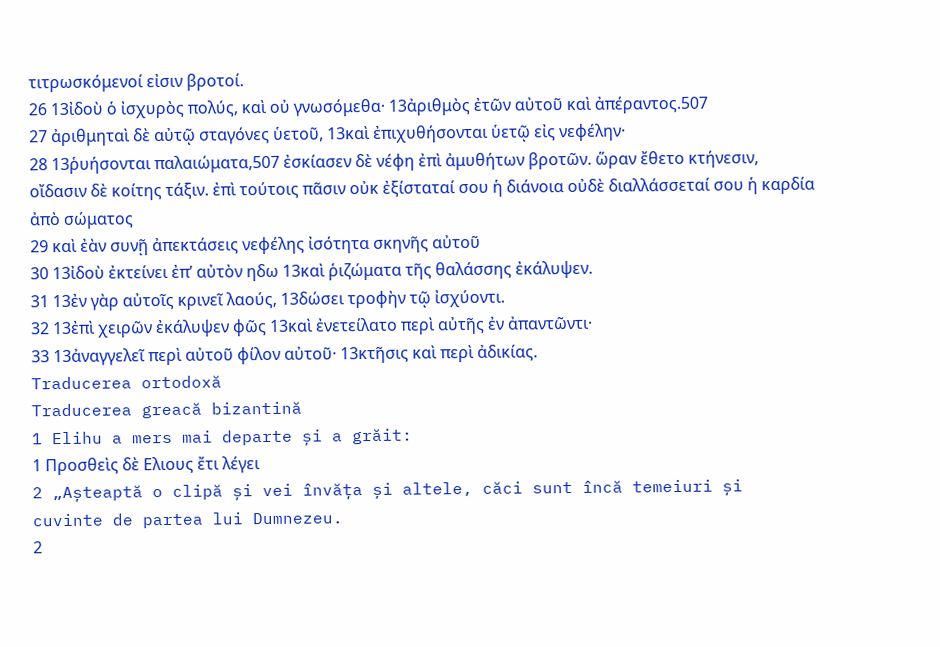τιτρωσκόμενοί εἰσιν βροτοί.
26 13ἰδοὺ ὁ ἰσχυρὸς πολύς, καὶ οὐ γνωσόμεθα· 13ἀριθμὸς ἐτῶν αὐτοῦ καὶ ἀπέραντος.507
27 ἀριθμηταὶ δὲ αὐτῷ σταγόνες ὑετοῦ, 13καὶ ἐπιχυθήσονται ὑετῷ εἰς νεφέλην·
28 13ῥυήσονται παλαιώματα,507 ἐσκίασεν δὲ νέφη ἐπὶ ἀμυθήτων βροτῶν. ὥραν ἔθετο κτήνεσιν, οἴδασιν δὲ κοίτης τάξιν. ἐπὶ τούτοις πᾶσιν οὐκ ἐξίσταταί σου ἡ διάνοια οὐδὲ διαλλάσσεταί σου ἡ καρδία ἀπὸ σώματος
29 καὶ ἐὰν συνῇ ἀπεκτάσεις νεφέλης ἰσότητα σκηνῆς αὐτοῦ
30 13ἰδοὺ ἐκτείνει ἐπ’ αὐτὸν ηδω 13καὶ ῥιζώματα τῆς θαλάσσης ἐκάλυψεν.
31 13ἐν γὰρ αὐτοῖς κρινεῖ λαούς, 13δώσει τροφὴν τῷ ἰσχύοντι.
32 13ἐπὶ χειρῶν ἐκάλυψεν φῶς 13καὶ ἐνετείλατο περὶ αὐτῆς ἐν ἀπαντῶντι·
33 13ἀναγγελεῖ περὶ αὐτοῦ φίλον αὐτοῦ· 13κτῆσις καὶ περὶ ἀδικίας.
Traducerea ortodoxă
Traducerea greacă bizantină
1 Elihu a mers mai departe și a grăit:
1 Προσθεὶς δὲ Ελιους ἔτι λέγει
2 „Așteaptă o clipă și vei învăța și altele, căci sunt încă temeiuri și cuvinte de partea lui Dumnezeu.
2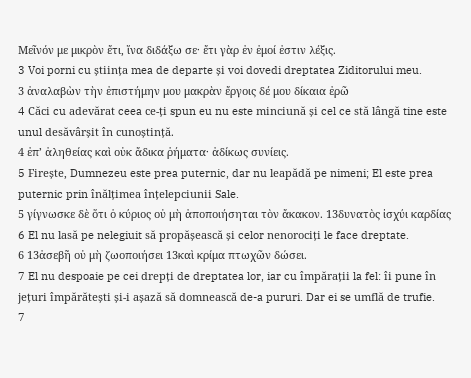Μεῖνόν με μικρὸν ἔτι, ἵνα διδάξω σε· ἔτι γὰρ ἐν ἐμοί ἐστιν λέξις.
3 Voi porni cu știința mea de departe și voi dovedi dreptatea Ziditorului meu.
3 ἀναλαβὼν τὴν ἐπιστήμην μου μακρὰν ἔργοις δέ μου δίκαια ἐρῶ
4 Căci cu adevărat ceea ce-ți spun eu nu este minciună și cel ce stă lângă tine este unul desăvârșit în cunoștință.
4 ἐπ’ ἀληθείας καὶ οὐκ ἄδικα ῥήματα· ἀδίκως συνίεις.
5 Firește, Dumnezeu este prea puternic, dar nu leapădă pe nimeni; El este prea puternic prin înălțimea înțelepciunii Sale.
5 γίγνωσκε δὲ ὅτι ὁ κύριος οὐ μὴ ἀποποιήσηται τὸν ἄκακον. 13δυνατὸς ἰσχύι καρδίας
6 El nu lasă pe nelegiuit să propășească și celor nenorociți le face dreptate.
6 13ἀσεβῆ οὐ μὴ ζωοποιήσει 13καὶ κρίμα πτωχῶν δώσει.
7 El nu despoaie pe cei drepți de dreptatea lor, iar cu împărații la fel: îi pune în jețuri împărătești și-i așază să domnească de-a pururi. Dar ei se umflă de trufie.
7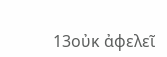13οὐκ ἀφελεῖ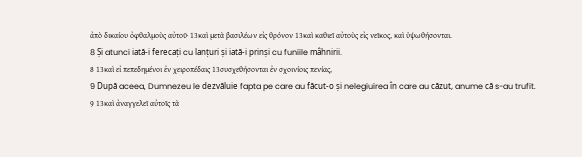ἀπὸ δικαίου ὀφθαλμοὺς αὐτοῦ· 13καὶ μετὰ βασιλέων εἰς θρόνον 13καὶ καθιεῖ αὐτοὺς εἰς νεῖκος, καὶ ὑψωθήσονται.
8 Și atunci iată-i ferecați cu lanțuri și iată-i prinși cu funiile mâhnirii.
8 13καὶ εἰ πεπεδημένοι ἐν χειροπέδαις 13συσχεθήσονται ἐν σχοινίοις πενίας,
9 După aceea, Dumnezeu le dezvăluie fapta pe care au făcut-o și nelegiuirea în care au căzut, anume că s-au trufit.
9 13καὶ ἀναγγελεῖ αὐτοῖς τὰ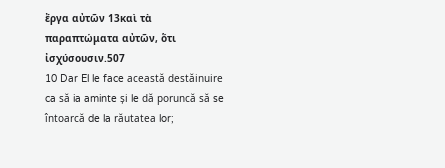ἔργα αὐτῶν 13καὶ τὰ παραπτώματα αὐτῶν, ὅτι ἰσχύσουσιν.507
10 Dar El le face această destăinuire ca să ia aminte și le dă poruncă să se întoarcă de la răutatea lor;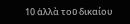10 ἀλλὰ τοῦ δικαίου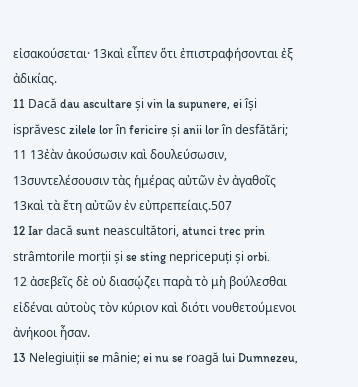εἰσακούσεται· 13καὶ εἶπεν ὅτι ἐπιστραφήσονται ἐξ ἀδικίας.
11 Dacă dau ascultare și vin la supunere, ei își isprăvesc zilele lor în fericire și anii lor în desfătări;
11 13ἐὰν ἀκούσωσιν καὶ δουλεύσωσιν, 13συντελέσουσιν τὰς ἡμέρας αὐτῶν ἐν ἀγαθοῖς 13καὶ τὰ ἔτη αὐτῶν ἐν εὐπρεπείαις.507
12 Iar dacă sunt neascultători, atunci trec prin strâmtorile morții și se sting nepricepuți și orbi.
12 ἀσεβεῖς δὲ οὐ διασῴζει παρὰ τὸ μὴ βούλεσθαι εἰδέναι αὐτοὺς τὸν κύριον καὶ διότι νουθετούμενοι ἀνήκοοι ἦσαν.
13 Nelegiuiții se mânie; ei nu se roagă lui Dumnezeu,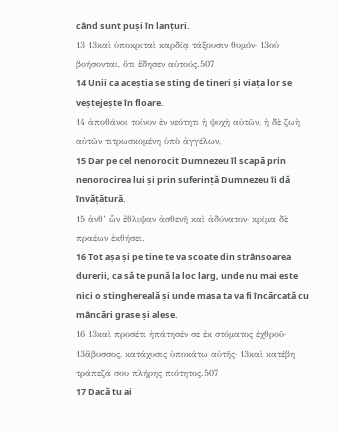când sunt puși în lanțuri.
13 13καὶ ὑποκριταὶ καρδίᾳ τάξουσιν θυμόν· 13οὐ βοήσονται, ὅτι ἔδησεν αὐτούς.507
14 Unii ca aceștia se sting de tineri și viața lor se veștejește în floare.
14 ἀποθάνοι τοίνυν ἐν νεότητι ἡ ψυχὴ αὐτῶν, ἡ δὲ ζωὴ αὐτῶν τιτρωσκομένη ὑπὸ ἀγγέλων,
15 Dar pe cel nenorocit Dumnezeu îl scapă prin nenorocirea lui și prin suferință Dumnezeu îi dă învățătură.
15 ἀνθ’ ὧν ἔθλιψαν ἀσθενῆ καὶ ἀδύνατον· κρίμα δὲ πραέων ἐκθήσει.
16 Tot așa și pe tine te va scoate din strânsoarea durerii, ca să te pună la loc larg, unde nu mai este nici o stinghereală și unde masa ta va fi încărcată cu mâncări grase și alese.
16 13καὶ προσέτι ἠπάτησέν σε ἐκ στόματος ἐχθροῦ· 13ἄβυσσος, κατάχυσις ὑποκάτω αὐτῆς· 13καὶ κατέβη τράπεζά σου πλήρης πιότητος.507
17 Dacă tu ai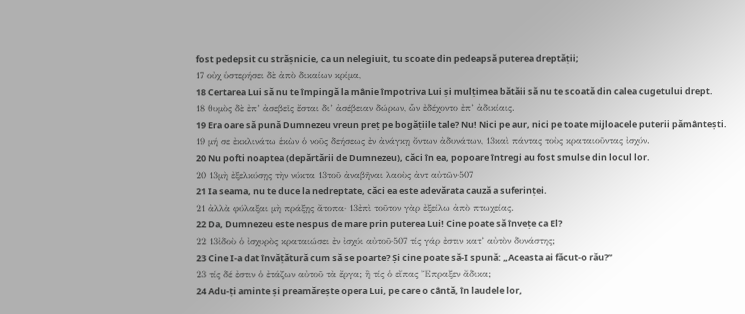fost pedepsit cu strășnicie, ca un nelegiuit, tu scoate din pedeapsă puterea dreptății;
17 οὐχ ὑστερήσει δὲ ἀπὸ δικαίων κρίμα,
18 Certarea Lui să nu te împingă la mânie împotriva Lui și mulțimea bătăii să nu te scoată din calea cugetului drept.
18 θυμὸς δὲ ἐπ’ ἀσεβεῖς ἔσται δι’ ἀσέβειαν δώρων, ὧν ἐδέχοντο ἐπ’ ἀδικίαις.
19 Era oare să pună Dumnezeu vreun preț pe bogățiile tale? Nu! Nici pe aur, nici pe toate mijloacele puterii pământești.
19 μή σε ἐκκλινάτω ἑκὼν ὁ νοῦς δεήσεως ἐν ἀνάγκῃ ὄντων ἀδυνάτων, 13καὶ πάντας τοὺς κραταιοῦντας ἰσχύν.
20 Nu pofti noaptea (depărtării de Dumnezeu), căci în ea, popoare întregi au fost smulse din locul lor.
20 13μὴ ἐξελκύσῃς τὴν νύκτα 13τοῦ ἀναβῆναι λαοὺς ἀντ αὐτῶν·507
21 Ia seama, nu te duce la nedreptate, căci ea este adevărata cauză a suferinței.
21 ἀλλὰ φύλαξαι μὴ πράξῃς ἄτοπα· 13ἐπὶ τοῦτον γὰρ ἐξείλω ἀπὸ πτωχείας.
22 Da, Dumnezeu este nespus de mare prin puterea Lui! Cine poate să învețe ca El?
22 13ἰδοὺ ὁ ἰσχυρὸς κραταιώσει ἐν ἰσχύι αὐτοῦ·507 τίς γάρ ἐστιν κατ’ αὐτὸν δυνάστης;
23 Cine I-a dat învățătură cum să se poarte? Și cine poate să-I spună: „Aceasta ai făcut-o rău?”
23 τίς δέ ἐστιν ὁ ἐτάζων αὐτοῦ τὰ ἔργα; ἢ τίς ὁ εἴπας Ἔπραξεν ἄδικα;
24 Adu-ți aminte și preamărește opera Lui, pe care o cântă, în laudele lor,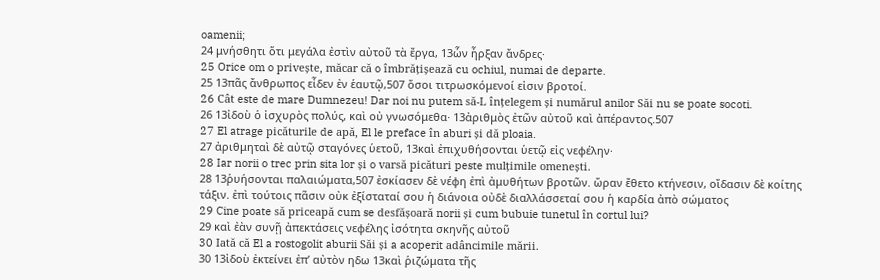oamenii;
24 μνήσθητι ὅτι μεγάλα ἐστὶν αὐτοῦ τὰ ἔργα, 13ὧν ἦρξαν ἄνδρες·
25 Orice om o privește, măcar că o îmbrățișează cu ochiul, numai de departe.
25 13πᾶς ἄνθρωπος εἶδεν ἐν ἑαυτῷ,507 ὅσοι τιτρωσκόμενοί εἰσιν βροτοί.
26 Cât este de mare Dumnezeu! Dar noi nu putem să-L înțelegem și numărul anilor Săi nu se poate socoti.
26 13ἰδοὺ ὁ ἰσχυρὸς πολύς, καὶ οὐ γνωσόμεθα· 13ἀριθμὸς ἐτῶν αὐτοῦ καὶ ἀπέραντος.507
27 El atrage picăturile de apă, El le preface în aburi și dă ploaia.
27 ἀριθμηταὶ δὲ αὐτῷ σταγόνες ὑετοῦ, 13καὶ ἐπιχυθήσονται ὑετῷ εἰς νεφέλην·
28 Iar norii o trec prin sita lor și o varsă picături peste mulțimile omenești.
28 13ῥυήσονται παλαιώματα,507 ἐσκίασεν δὲ νέφη ἐπὶ ἀμυθήτων βροτῶν. ὥραν ἔθετο κτήνεσιν, οἴδασιν δὲ κοίτης τάξιν. ἐπὶ τούτοις πᾶσιν οὐκ ἐξίσταταί σου ἡ διάνοια οὐδὲ διαλλάσσεταί σου ἡ καρδία ἀπὸ σώματος
29 Cine poate să priceapă cum se desfășoară norii și cum bubuie tunetul în cortul lui?
29 καὶ ἐὰν συνῇ ἀπεκτάσεις νεφέλης ἰσότητα σκηνῆς αὐτοῦ
30 Iată că El a rostogolit aburii Săi și a acoperit adâncimile mării.
30 13ἰδοὺ ἐκτείνει ἐπ’ αὐτὸν ηδω 13καὶ ῥιζώματα τῆς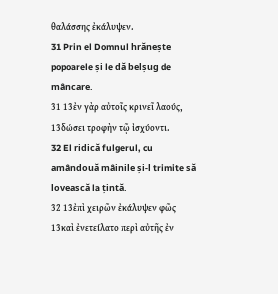θαλάσσης ἐκάλυψεν.
31 Prin el Domnul hrănește popoarele și le dă belșug de mâncare.
31 13ἐν γὰρ αὐτοῖς κρινεῖ λαούς, 13δώσει τροφὴν τῷ ἰσχύοντι.
32 El ridică fulgerul, cu amândouă mâinile și-l trimite să lovească la țintă.
32 13ἐπὶ χειρῶν ἐκάλυψεν φῶς 13καὶ ἐνετείλατο περὶ αὐτῆς ἐν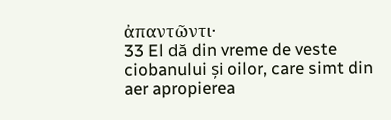ἀπαντῶντι·
33 El dă din vreme de veste ciobanului și oilor, care simt din aer apropierea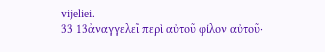vijeliei.
33 13ἀναγγελεῖ περὶ αὐτοῦ φίλον αὐτοῦ·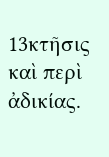13κτῆσις καὶ περὶ ἀδικίας.